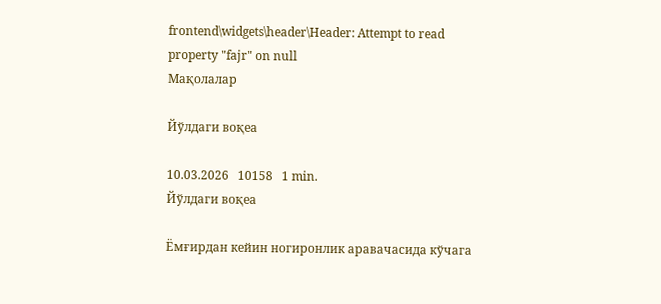frontend\widgets\header\Header: Attempt to read property "fajr" on null
Мақолалар

Йўлдаги воқеа

10.03.2026   10158   1 min.
Йўлдаги воқеа

Ёмғирдан кейин ногиронлик аравачасида кўчага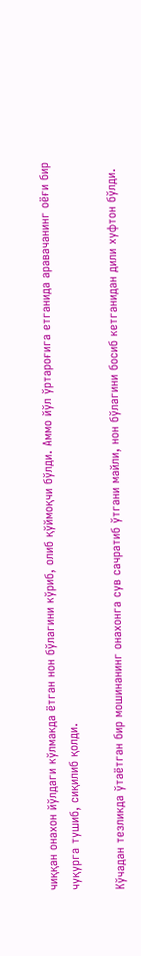чиққан онахон йўлдаги кўлмакда ётган нон бўлагини кўриб, олиб қўймоқчи бўлди. Аммо йўл ўртароғига етганида аравачанинг оёғи бир чуқурга тушиб, сиқилиб қолди.

Кўчадан тезликда ўтаётган бир мошинанинг онахонга сув сачратиб ўтгани майли, нон бўлагини босиб кетганидан дили хуфтон бўлди.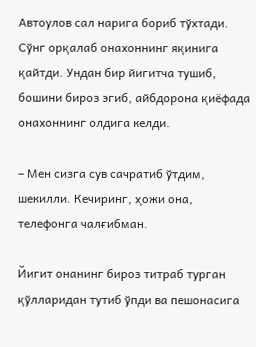Автоулов сал нарига бориб тўхтади. Сўнг орқалаб онахоннинг яқинига қайтди. Ундан бир йигитча тушиб, бошини бироз эгиб, айбдорона қиёфада онахоннинг олдига келди.

– Мен сизга сув сачратиб ўтдим, шекилли. Кечиринг, ҳожи она, телефонга чалғибман.

Йигит онанинг бироз титраб турган қўлларидан тутиб ўпди ва пешонасига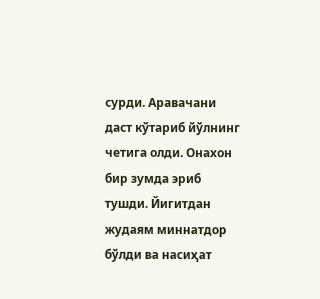сурди. Аравачани даст кўтариб йўлнинг четига олди. Онахон бир зумда эриб тушди. Йигитдан жудаям миннатдор бўлди ва насиҳат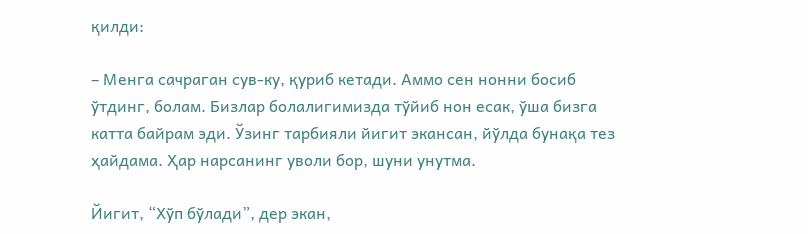қилди:

– Менга сачраган сув-ку, қуриб кетади. Аммо сен нонни босиб ўтдинг, болам. Бизлар болалигимизда тўйиб нон есак, ўша бизга катта байрам эди. Ўзинг тарбияли йигит экансан, йўлда бунақа тез ҳайдама. Ҳар нарсанинг уволи бор, шуни унутма.

Йигит, “Хўп бўлади”, дер экан,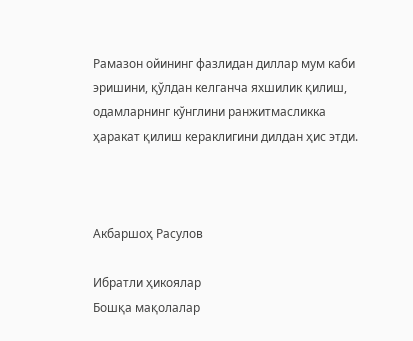Рамазон ойининг фазлидан диллар мум каби эришини, қўлдан келганча яхшилик қилиш, одамларнинг кўнглини ранжитмасликка ҳаракат қилиш кераклигини дилдан ҳис этди.



Акбаршоҳ Расулов

Ибратли ҳикоялар
Бошқа мақолалар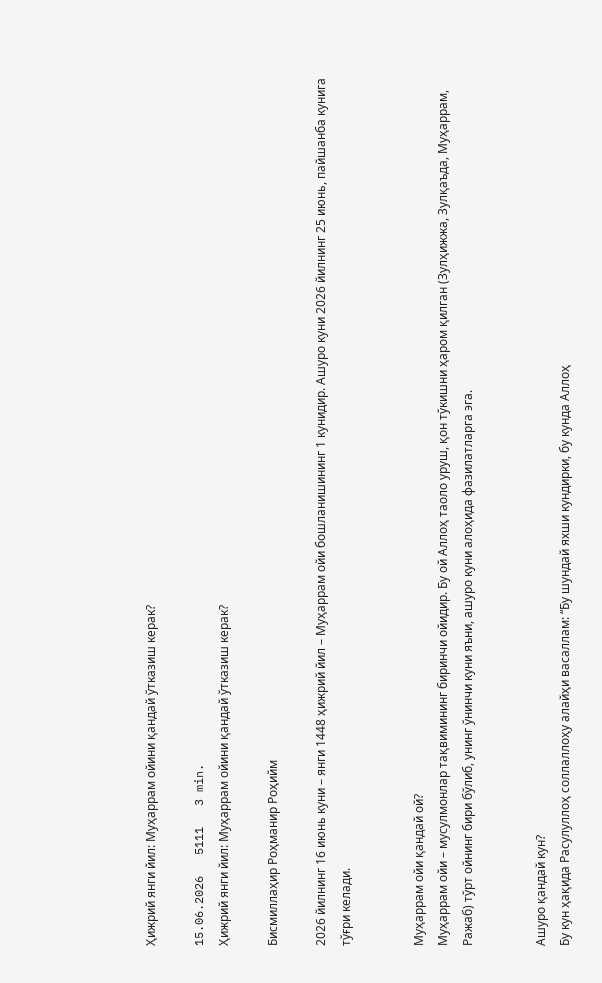Ҳижрий янги йил: Муҳаррам ойини қандай ўтказиш керак?

15.06.2026   5111   3 min.
Ҳижрий янги йил: Муҳаррам ойини қандай ўтказиш керак?

Бисмиллаҳир Роҳманир Роҳийм

2026 йилнинг 16 июнь куни – янги 1448 ҳижрий йил – Муҳаррам ойи бошланишининг 1 кунидир. Ашуро куни 2026 йилнинг 25 июнь, пайшанба кунига тўғри келади.


Муҳаррам ойи қандай ой?
Муҳаррам ойи – мусулмонлар тақвимининг биринчи ойидир. Бу ой Аллоҳ таоло уруш, қон тўкишни ҳаром қилган (Зулҳижжа, Зулқаъда, Муҳаррам, Ражаб) тўрт ойнинг бири бўлиб, унинг ўнинчи куни яъни, ашуро куни алоҳида фазилатларга эга.


Ашуро қандай кун?
Бу кун ҳақида Расулуллоҳ соллаллоҳу алайҳи васаллам: “Бу шундай яхши кундирки, бу кунда Аллоҳ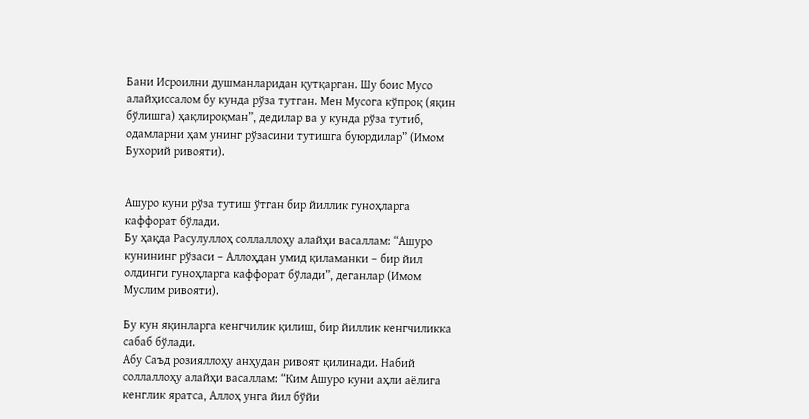Бани Исроилни душманларидан қутқарган. Шу боис Мусо алайҳиссалом бу кунда рўза тутган. Мен Мусога кўпроқ (яқин бўлишга) ҳақлироқман”, дедилар ва у кунда рўза тутиб, одамларни ҳам унинг рўзасини тутишга буюрдилар” (Имом Бухорий ривояти).


Ашуро куни рўза тутиш ўтган бир йиллик гуноҳларга каффорат бўлади.
Бу ҳақда Расулуллоҳ соллаллоҳу алайҳи васаллам: “Ашуро кунининг рўзаси – Аллоҳдан умид қиламанки – бир йил олдинги гуноҳларга каффорат бўлади”, деганлар (Имом Муслим ривояти).

Бу кун яқинларга кенгчилик қилиш, бир йиллик кенгчиликка сабаб бўлади.
Абу Саъд розияллоҳу анҳудан ривоят қилинади. Набий соллаллоҳу алайҳи васаллам: “Ким Ашуро куни аҳли аёлига кенглик яратса, Аллоҳ унга йил бўйи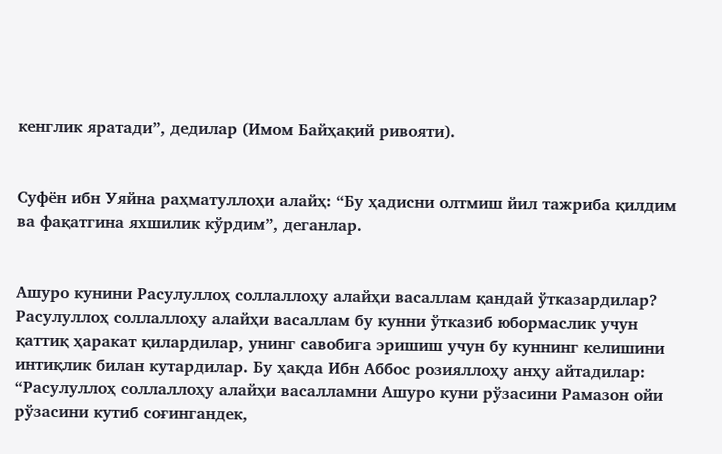кенглик яратади”, дедилар (Имом Байҳақий ривояти).


Суфён ибн Уяйна раҳматуллоҳи алайҳ: “Бу ҳадисни олтмиш йил тажриба қилдим ва фақатгина яхшилик кўрдим”, деганлар.


Ашуро кунини Расулуллоҳ соллаллоҳу алайҳи васаллам қандай ўтказардилар?
Расулуллоҳ соллаллоҳу алайҳи васаллам бу кунни ўтказиб юбормаслик учун қаттиқ ҳаракат қилардилар, унинг савобига эришиш учун бу куннинг келишини интиқлик билан кутардилар. Бу ҳақда Ибн Аббос розияллоҳу анҳу айтадилар: “Расулуллоҳ соллаллоҳу алайҳи васалламни Ашуро куни рўзасини Рамазон ойи рўзасини кутиб соғингандек,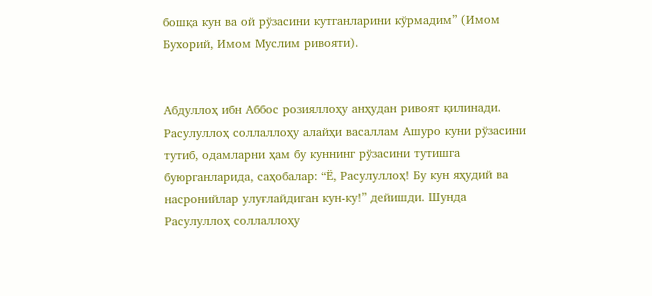бошқа кун ва ой рўзасини кутганларини кўрмадим” (Имом Бухорий, Имом Муслим ривояти).


Абдуллоҳ ибн Аббос розияллоҳу анҳудан ривоят қилинади. Расулуллоҳ соллаллоҳу алайҳи васаллам Ашуро куни рўзасини тутиб, одамларни ҳам бу куннинг рўзасини тутишга буюрганларида, саҳобалар: “Ё, Расулуллоҳ! Бу кун яҳудий ва насронийлар улуғлайдиган кун-ку!” дейишди. Шунда Расулуллоҳ соллаллоҳу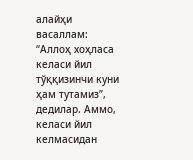алайҳи васаллам: “Аллоҳ хоҳласа келаси йил тўққизинчи куни ҳам тутамиз”, дедилар. Аммо, келаси йил келмасидан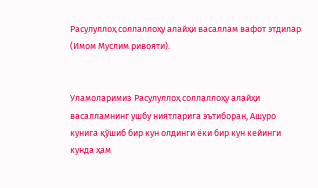Расулуллоҳ соллаллоҳу алайҳи васаллам вафот этдилар (Имом Муслим ривояти).


Уламоларимиз Расулуллоҳ соллаллоҳу алайҳи васалламнинг ушбу ниятларига эътиборан, Ашуро кунига қўшиб бир кун олдинги ёки бир кун кейинги кунда ҳам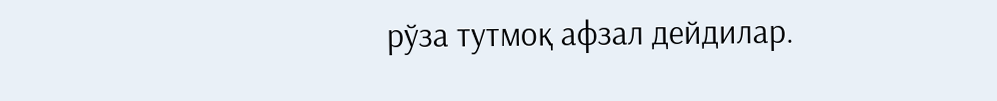рўза тутмоқ афзал дейдилар.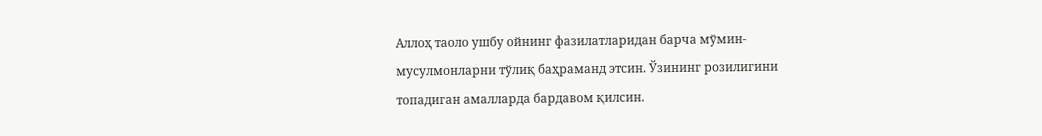Аллоҳ таоло ушбу ойнинг фазилатларидан барча мўмин-мусулмонларни тўлиқ баҳраманд этсин. Ўзининг розилигини топадиган амалларда бардавом қилсин.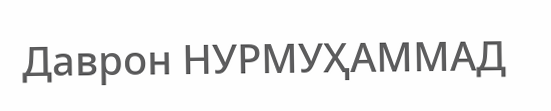Даврон НУРМУҲАММАД